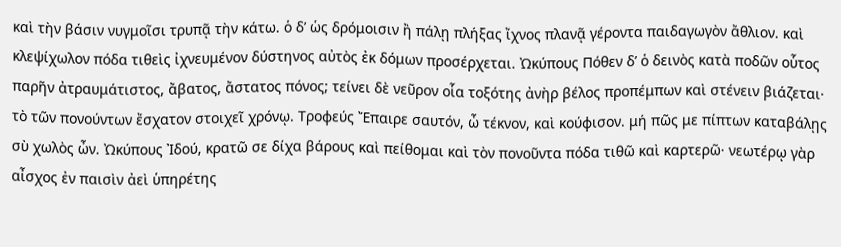καὶ τὴν βάσιν νυγμοῖσι τρυπᾷ τὴν κάτω. ὁ δ’ ὡς δρόμοισιν ἢ πάλῃ πλήξας ἴχνος πλανᾷ γέροντα παιδαγωγὸν ἄθλιον. καὶ κλεψίχωλον πόδα τιθεὶς ἰχνευμένον δύστηνος αὐτὸς ἐκ δόμων προσέρχεται. Ὠκύπους Πόθεν δ’ ὁ δεινὸς κατὰ ποδῶν οὗτος παρῆν ἀτραυμάτιστος, ἄβατος, ἄστατος πόνος; τείνει δὲ νεῦρον οἷα τοξότης ἀνὴρ βέλος προπέμπων καὶ στένειν βιάζεται· τὸ τῶν πονούντων ἔσχατον στοιχεῖ χρόνῳ. Τροφεύς Ἔπαιρε σαυτόν, ὦ τέκνον, καὶ κούφισον. μή πῶς με πίπτων καταβάλῃς σὺ χωλὸς ὦν. Ὠκύπους Ἰδού, κρατῶ σε δίχα βάρους καὶ πείθομαι καὶ τὸν πονοῦντα πόδα τιθῶ καὶ καρτερῶ· νεωτέρῳ γὰρ αἶσχος ἐν παισὶν ἀεὶ ὑπηρέτης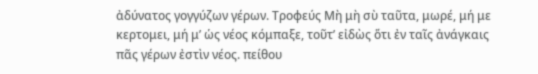ἀδύνατος γογγύζων γέρων. Τροφεύς Μὴ μὴ σὺ ταῦτα, μωρέ, μή με κερτομει, μή μ’ ὡς νέος κόμπαξε, τοῦτ’ εἰδὼς ὅτι ἐν ταῖς ἀνάγκαις πᾶς γέρων ἐστὶν νέος. πείθου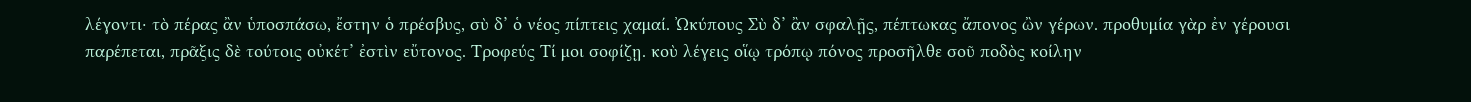λέγοντι· τὸ πέρας ἂν ὑποσπάσω, ἔστην ὁ πρέσβυς, σὺ δ’ ὁ νέος πίπτεις χαμαί. Ὠκύπους Σὺ δ’ ἂν σφαλῇς, πέπτωκας ἄπονος ὢν γέρων. προθυμία γὰρ ἐν γέρουσι παρέπεται, πρᾶξις δὲ τούτοις οὐκέτ’ ἐστὶν εὔτονος. Τροφεύς Τί μοι σοφίζῃ. κοὺ λέγεις οἵῳ τρόπῳ πόνος προσῆλθε σοῦ ποδὸς κοίλην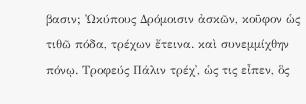βασιν; Ὠκύπους Δρόμοισιν ἀσκῶν, κοῦφον ὡς τιθῶ πόδα, τρέχων ἔτεινα. καὶ συνεμμίχθην πόνῳ. Τροφεύς Πάλιν τρέχ᾿, ὡς τις εἶπεν, ὃς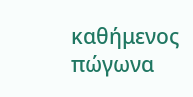καθήμενος πώγωνα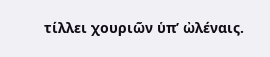τίλλει χουριῶν ὑπ’ ὠλέναις.